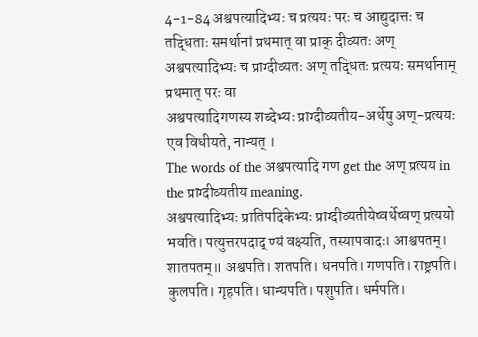4-1-84 अश्वपत्यादिभ्यः च प्रत्ययः परः च आद्युदात्तः च तद्धिताः समर्थानां प्रथमात् वा प्राक् दीव्यतः अण्
अश्वपत्यादिभ्यः च प्राग्दीव्यतः अण् तद्धितः प्रत्ययः समर्थानाम् प्रथमात् परः वा
अश्वपत्यादिगणस्य शब्देभ्यः प्राग्दीव्यतीय-अर्थेषु अण्-प्रत्ययः एव विधीयते, नान्यत् ।
The words of the अश्वपत्यादि गण get the अण् प्रत्यय in the प्राग्दीव्यतीय meaning.
अश्वपत्यादिभ्यः प्रातिपदिकेभ्यः प्राग्दीव्यतीयेष्वर्थेष्वण् प्रत्ययो भवति। पत्युत्तरपदाद् ण्यं वक्ष्यति, तस्यापवादः। आश्वपतम्। शातपतम्॥ अश्वपति। शतपति। धनपति। गणपति। राष्ट्रपति। कुलपति। गृहपति। धान्यपति। पशुपति। धर्मपति।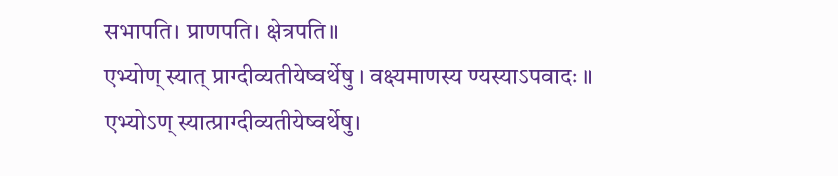सभापति। प्राणपति। क्षेत्रपति॥
एभ्योण् स्यात् प्राग्दीव्यतीयेष्वर्थेषु । वक्ष्यमाणस्य ण्यस्याऽपवादः ॥
एभ्योऽण् स्यात्प्राग्दीव्यतीयेष्वर्थेषु।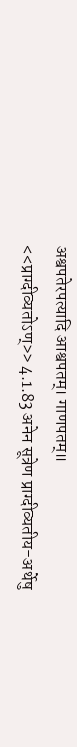अश्वपतेरपत्यादि आश्वपतम्। गाणपतम्॥
<<प्राग्दीव्यतोऽण्>> 4.1.83 अनेन सूत्रेण प्राग्दीव्यतीय-अर्थेषु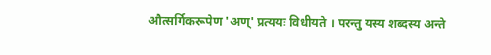औत्सर्गिकरूपेण 'अण्' प्रत्ययः विधीयते । परन्तु यस्य शब्दस्य अन्ते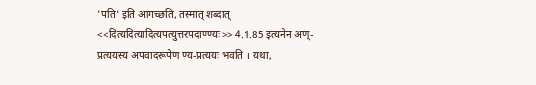'पति' इति आगच्छति, तस्मात् शब्दात् <<दित्यदित्यादित्यपत्युत्तरपदाण्ण्यः>> 4.1.85 इत्यनेन अण्-प्रत्ययस्य अपवादरूपेण ण्य-प्रत्ययः भवति । यथा,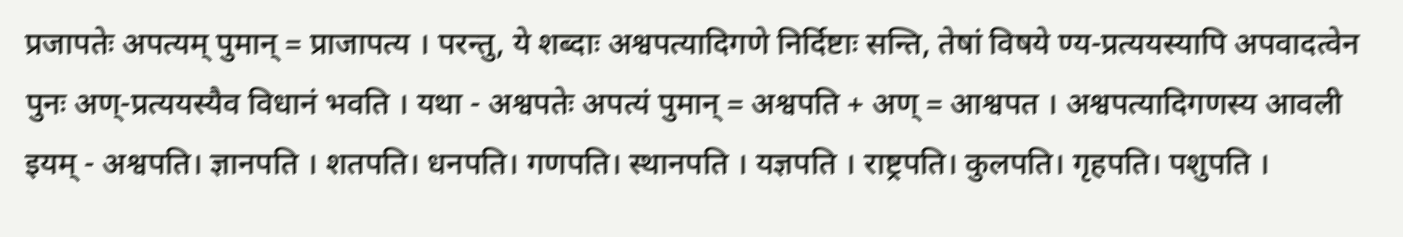प्रजापतेः अपत्यम् पुमान् = प्राजापत्य । परन्तु, ये शब्दाः अश्वपत्यादिगणे निर्दिष्टाः सन्ति, तेषां विषये ण्य-प्रत्ययस्यापि अपवादत्वेन पुनः अण्-प्रत्ययस्यैव विधानं भवति । यथा - अश्वपतेः अपत्यं पुमान् = अश्वपति + अण् = आश्वपत । अश्वपत्यादिगणस्य आवली इयम् - अश्वपति। ज्ञानपति । शतपति। धनपति। गणपति। स्थानपति । यज्ञपति । राष्ट्रपति। कुलपति। गृहपति। पशुपति ।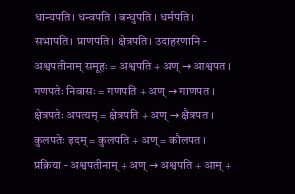धान्यपति। धन्वपति । बन्धुपति । धर्मपति। सभापति। प्राणपति। क्षेत्रपति। उदाहरणानि - अश्वपतीनाम् समूहः = अश्वपति + अण् → आश्वपत । गणपतेः निवासः = गणपति + अण् → गाणपत । क्षेत्रपतेः अपत्यम् = क्षेत्रपति + अण् → क्षैत्रपत । कुलपतेः इदम् = कुलपति + अण् = कौलपत । प्रक्रिया - अश्वपतीनाम् + अण् → अश्वपति + आम् +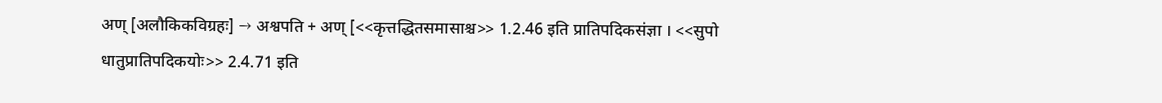अण् [अलौकिकविग्रहः] → अश्वपति + अण् [<<कृत्तद्धितसमासाश्च>> 1.2.46 इति प्रातिपदिकसंज्ञा । <<सुपो धातुप्रातिपदिकयोः>> 2.4.71 इति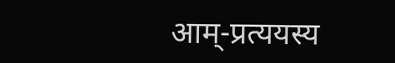आम्-प्रत्ययस्य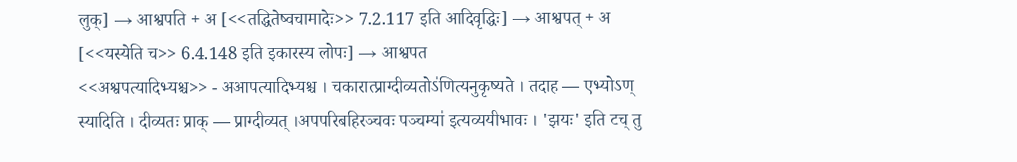लुक्] → आश्वपति + अ [<<तद्धितेष्वचामादेः>> 7.2.117 इति आदिवृद्धिः] → आश्वपत् + अ [<<यस्येति च>> 6.4.148 इति इकारस्य लोपः] → आश्वपत
<<अश्वपत्यादिभ्यश्च>> - अआपत्यादिभ्यश्च । चकारात्प्राग्दीव्यतोऽ॑णित्यनुकृष्यते । तदाह — एभ्योऽण् स्यादिति । दीव्यतः प्राक् — प्राग्दीव्यत् ।अपपरिबहिरञ्चवः पञ्चम्या॑ इत्यव्ययीभावः । 'झयः' इति टच् तु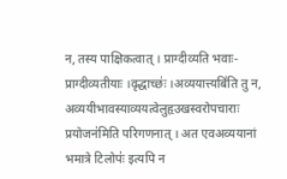न, तस्य पाक्षिकत्वात् । प्राग्दीव्यति भवाः-प्राग्दीव्यतीयाः ।वृद्धाच्छः॑ ।अव्ययात्त्यबि॑ति तु न, अव्ययीभावस्याव्ययत्वेलुहृउखस्वरोपचाराः प्रयोजन॑मिति परिगणनात् । अत एवअव्ययानां भमात्रे टिलोपः॑ इत्यपि न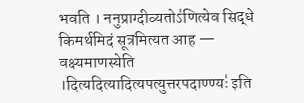भवति । ननुप्राग्दीव्यतोऽ॑णित्येव सिद्धे किमर्थमिदं सूत्रमित्यत आह — वक्ष्यमाणस्येति ।दित्यदित्यादित्यपत्युत्तरपदाण्ण्यः॑ इति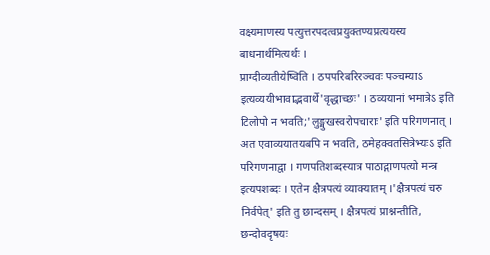वक्ष्यमाणस्य पत्युत्तरपदत्वप्रयुक्तण्यप्रत्ययस्य बाधनार्थमित्यर्थः ।
प्राग्दीव्यतीयेष्विति । ठपपरिबरिरञ्चवः पञ्चम्याऽ इत्यव्ययीभावाद्भवार्थे'वृद्धाच्छः' । ठव्ययानां भमात्रेऽ इति टिलोपो न भवति;'लुङ्मुखस्वरोपचाराः' इति परिगणनात् । अत एवाव्ययातयबपि न भवति, ठमेहक्वतसित्रेभ्यःऽ इति परिगणनाद्वा । गणपतिशब्दस्यात्र पाठाद्गाणपत्यो मन्त्र इत्यपशब्दः । एतेन क्षैत्रपत्यं व्याक्यातम् ।'क्षैत्रपत्यं चरु निर्वपेत्' इति तु छान्दसम् । क्षैत्रपत्यं प्राश्नन्तीति, छन्दोवदृषयः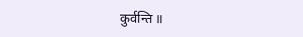कुर्वन्ति ॥